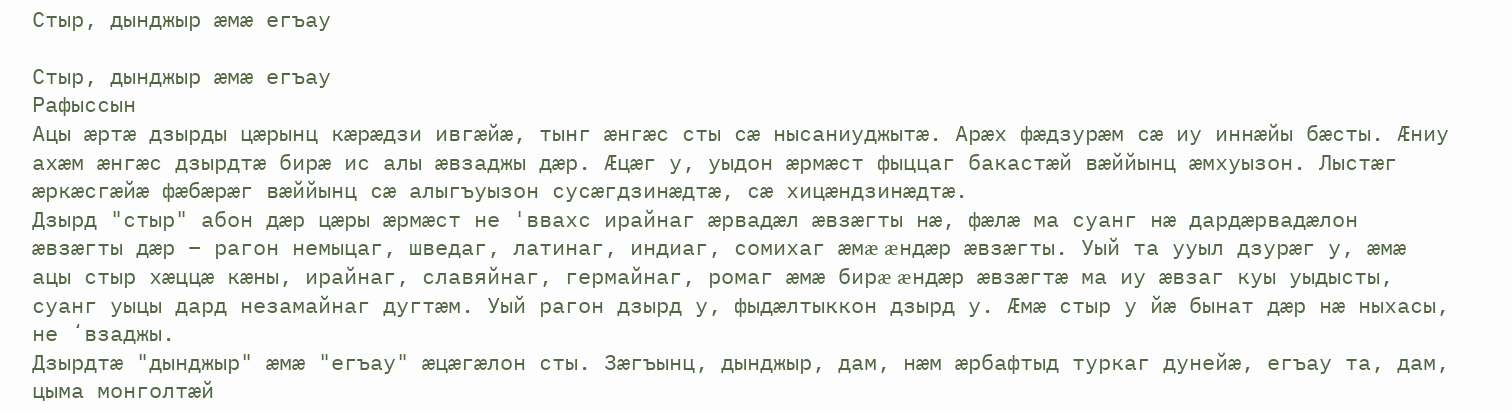Стыр, дынджыр æмæ егъау

Стыр, дынджыр æмæ егъау
Рафыссын
Ацы æртæ дзырды цæрынц кæрæдзи ивгæйæ, тынг æнгæс сты сæ нысаниуджытæ. Арæх фæдзурæм сæ иу иннæйы бæсты. Æниу ахæм æнгæс дзырдтæ бирæ ис алы æвзаджы дæр. Æцæг у, уыдон æрмæст фыццаг бакастæй вæййынц æмхуызон. Лыстæг æркæсгæйæ фæбæрæг вæййынц сæ алыгъуызон сусæгдзинæдтæ, сæ хицæндзинæдтæ.
Дзырд "стыр" абон дæр цæры æрмæст не 'ввахс ирайнаг æрвадæл æвзæгты нæ, фæлæ ма суанг нæ дардæрвадæлон æвзæгты дæр – рагон немыцаг, шведаг, латинаг, индиаг, сомихаг æмæ æндæр æвзæгты. Уый та ууыл дзурæг у, æмæ ацы стыр хæццæ кæны, ирайнаг, славяйнаг, гермайнаг, ромаг æмæ бирæ æндæр æвзæгтæ ма иу æвзаг куы уыдысты, суанг уыцы дард незамайнаг дугтæм. Уый рагон дзырд у, фыдæлтыккон дзырд у. Æмæ стыр у йæ бынат дæр нæ ныхасы, не ʻвзаджы.
Дзырдтæ "дынджыр" æмæ "егъау" æцæгæлон сты. Зæгъынц, дынджыр, дам, нæм æрбафтыд туркаг дунейæ, егъау та, дам, цыма монголтæй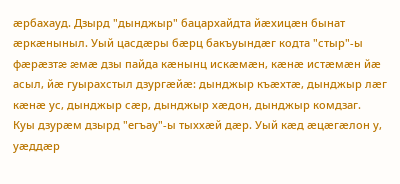æрбахауд. Дзырд "дынджыр" бацархайдта йæхицæн бынат æркæныныл. Уый цасдæры бæрц бакъуындæг кодта "стыр"-ы фæрæзтæ æмæ дзы пайда кæнынц искæмæн, кæнæ истæмæн йæ асыл, йæ гуырахстыл дзургæйæ: дынджыр къæхтæ, дынджыр лæг кæнæ ус, дынджыр сæр, дынджыр хæдон, дынджыр комдзаг.
Куы дзурæм дзырд "егъау"-ы тыххæй дæр. Уый кæд æцæгæлон у, уæддæр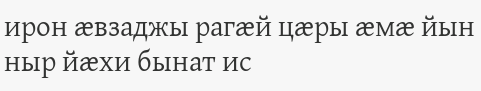ирон æвзаджы рагæй цæры æмæ йын ныр йæхи бынат ис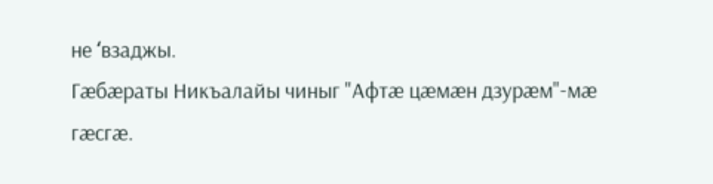не ʻвзаджы.
Гæбæраты Никъалайы чиныг "Афтæ цæмæн дзурæм"-мæ гæсгæ.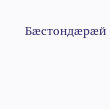Бæстондæрæй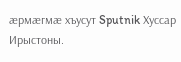æрмæгмæ хъусут Sputnik Хуссар Ирыстоны.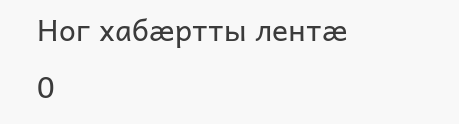Ног хабӕртты лентӕ
0